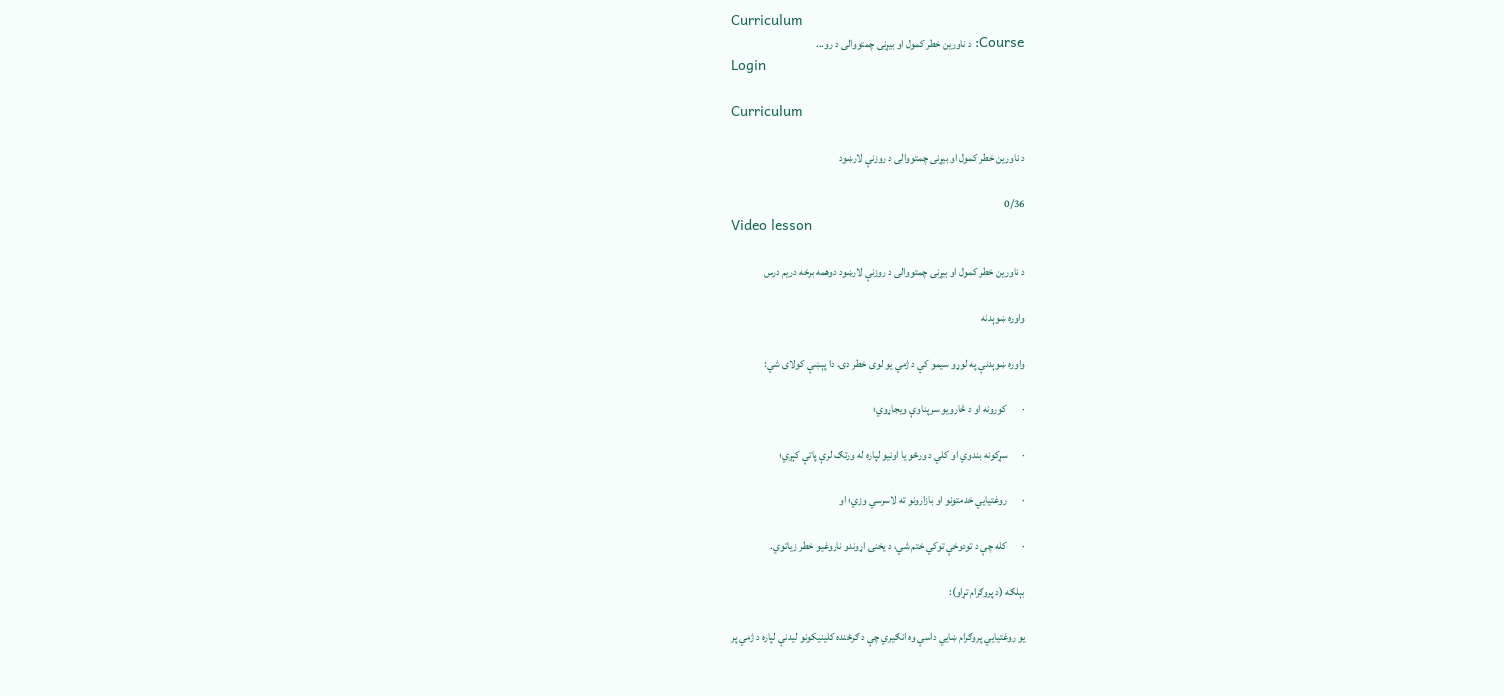Curriculum
Course: د ناورین خطر کمول او بیړنی چمتووالی د رو...
Login

Curriculum

د ناورین خطر کمول او بیړنی چمتووالی د روزنې لارښود

0/36
Video lesson

د ناورین خطر کمول او بیړنی چمتووالی د روزنې لارښود دوهمه برخه دریم درس

واوره ښوېدنه

واوره ښوېدنې په لوړو سیمو کې د ژمي یو لوی خطر دی. دا پېښې کولای شي:

·       کورونه او د څارویو سرپناوې ویجاړوي؛

·       سړکونه بندوي او کلي د ورځو یا اونیو لپاره له ورتګ لرې پاتې کېږي؛

·       روغتیایي خدمتونو او بازارونو ته لاسرسي وزي؛ او

·       کله چې د تودوخې توکي ختم شي، د یخنۍ اړوندو ناروغیو خطر زیاتوي.

بېلګه (د پروګرام تړاو):

یو روغتیایي پروګرام ښایي داسې وه انګیري چې د ګرځنده کلینیکونو لیدنې لپاره د ژمي پر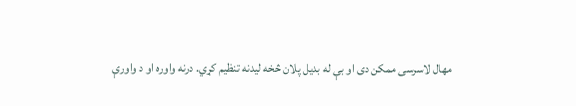مهال لاسرسی ممکن دی او بې له بدیل پلان څخه لیدنه تنظیم کړي. درنه واوره او د واورې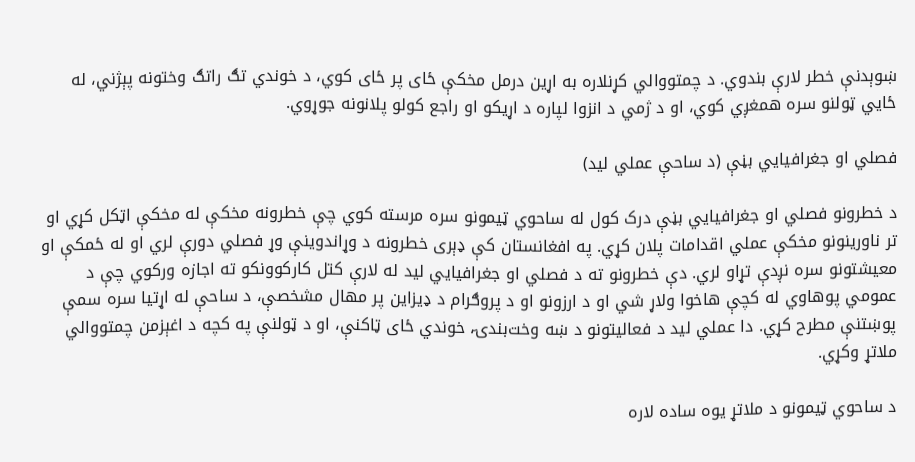ښوېدنې خطر لارې بندوي. د چمتووالي کړنلاره به اړین درمل مخکې ځای پر ځای کوي، د خوندي تګ راتګ وختونه پېژني، له ځایي ټولنو سره همغږي کوي، او د ژمي د انزوا لپاره د اړیکو او راجع کولو پلانونه جوړوي.

فصلي او جغرافیایي بڼې (د ساحې عملي لید)

د خطرونو فصلي او جغرافیایي بڼې درک کول له ساحوي ټیمونو سره مرسته کوي چې خطرونه مخکې له مخکې اټکل کړي او تر ناورینونو مخکې عملي اقدامات پلان کړي. په افغانستان کې ډېری خطرونه د وړاندوینې وړ فصلي دورې لري او له ځمکې او معیشتونو سره نږدې تړاو لري. دې خطرونو ته د فصلي او جغرافیایي لید له لارې کتل کارکوونکو ته اجازه ورکوي چې د عمومي پوهاوي له کچې هاخوا ولاړ شي او د ارزونو او د پروګرام د ډیزاین پر مهال مشخصې، د ساحې له اړتیا سره سمې پوښتنې مطرح کړي. دا عملي لید د فعالیتونو د ښه وخت‌بندۍ، خوندي ځای ټاکنې، او د ټولنې په کچه د اغېزمن چمتووالي ملاتړ وکړي.

د ساحوي ټیمونو د ملاتړ یوه ساده لاره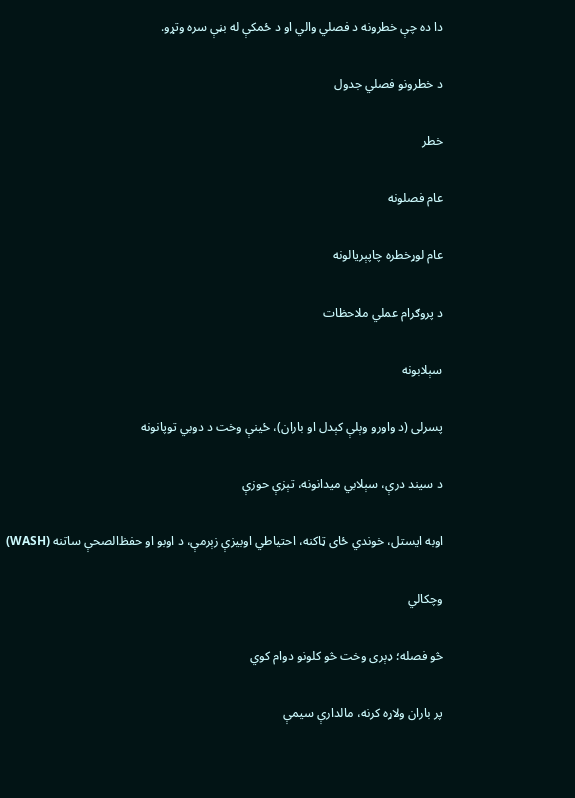دا ده چې خطرونه د فصلي والي او د ځمکې له بڼې سره وتړو.

د خطرونو فصلي جدول

خطر

عام فصلونه

عام لوړخطره چاپېریالونه

د پروګرام عملي ملاحظات

سېلابونه

پسرلی (د واورو وېلې کېدل او باران)، ځینې وخت د دوبي توپانونه

د سیند درې، سېلابي میدانونه، تېزې حوزې

اوبه‌ ایستل، خوندي ځای ټاکنه، احتیاطي اوبیزې زېرمې، د اوبو او حفظ‌الصحې ساتنه (WASH)

وچکالي

څو فصله؛ ډېری وخت څو کلونو دوام کوي

پر باران ولاړه کرنه، مالدارې سیمې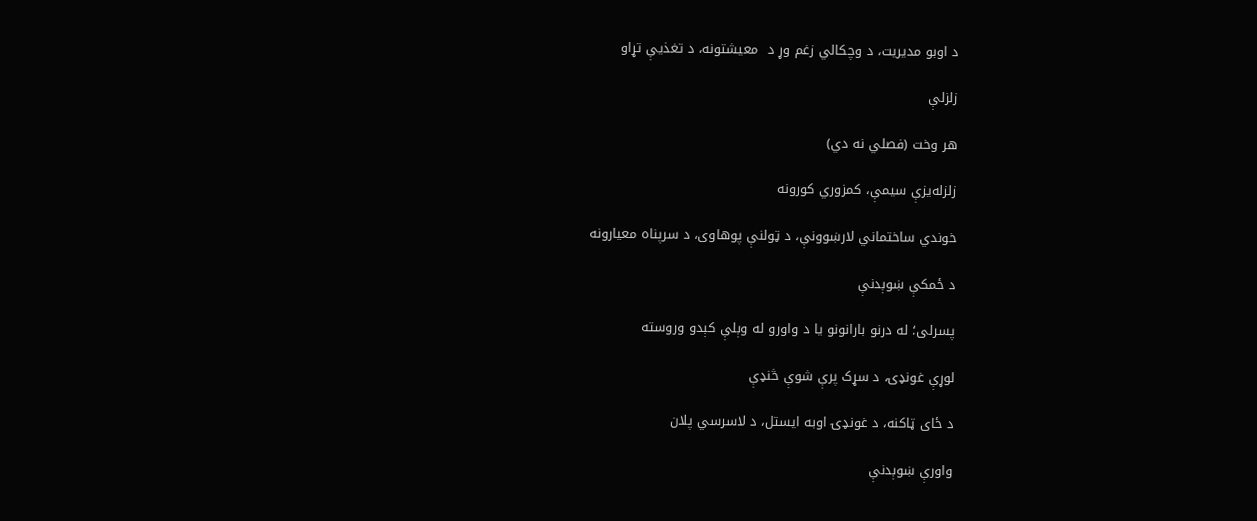د اوبو مدیریت، د وچکالي زغم وړ د  معیشتونه، د تغذیې تړاو

زلزلې

هر وخت (فصلي نه دي)

زلزله‌یزې سیمې، کمزوري کورونه

خوندي ساختماني لارښوونې، د ټولنې پوهاوی، د سرپناه معیارونه

د ځمکې ښوېدنې

پسرلی؛ له درنو بارانونو یا د واورو له وېلې کېدو وروسته

لوړې غونډۍ، د سړک پرې شوې څنډې

د ځای ټاکنه، د غونډۍ اوبه‌ ایستل، د لاسرسي پلان

واورې ښوېدنې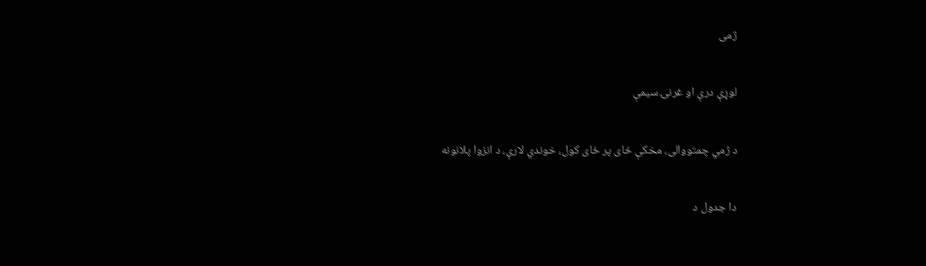ژمی

لوړې درې او غرنۍ سیمې

د ژمي چمتووالی، مخکې ځای پر ځای کول، خوندي لارې، د انزوا پلانونه

دا جدول د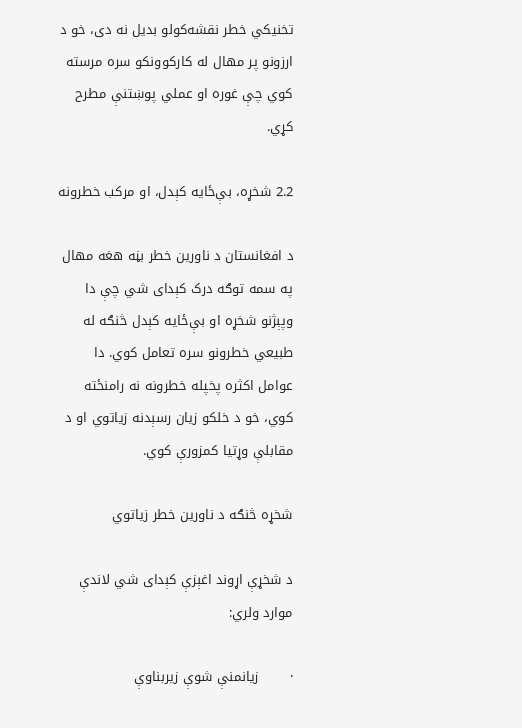تخنیکي خطر نقشه‌کولو بدیل نه دی، خو د ارزونو پر مهال له کارکوونکو سره مرسته کوي چې غوره او عملي پوښتنې مطرح کړي.

2.2 شخړه، بې‌ځایه کېدل، او مرکب خطرونه

د افغانستان د ناورین خطر بڼه هغه مهال په سمه توګه درک کېدای شي چې دا وپېژنو شخړه او بې‌ځایه کېدل څنګه له طبیعي خطرونو سره تعامل کوي. دا عوامل اکثره پخپله خطرونه نه رامنځته کوي، خو د خلکو زیان‌ رسېدنه زیاتوي او د مقابلې وړتیا کمزورې کوي.

شخړه څنګه د ناورین خطر زیاتوي

د شخړې اړوند اغېزې کېدای شي لاندې موارد ولري:

·       زیانمنې شوې زیربناوې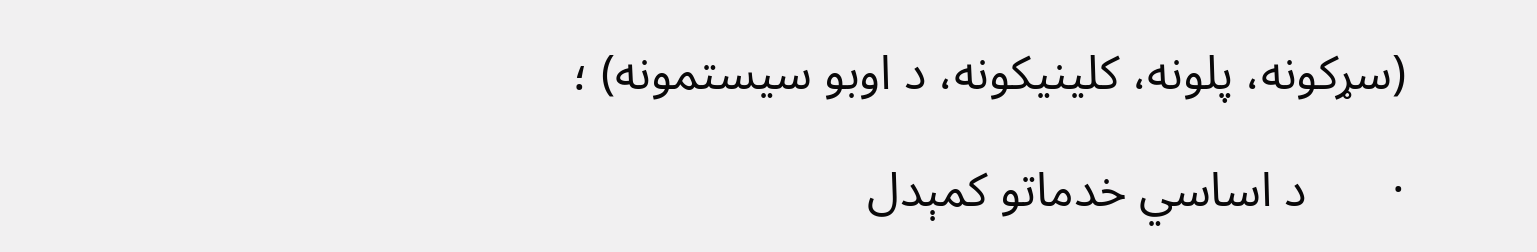(سړکونه، پلونه، کلینیکونه، د اوبو سیستمونه) ؛

·       د اساسي خدماتو کمېدل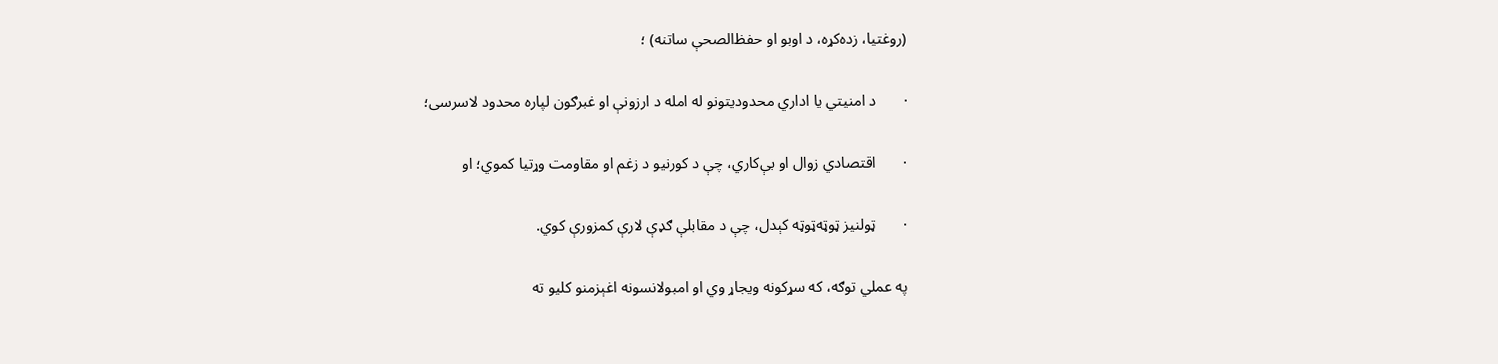(روغتیا، زده‌کړه، د اوبو او حفظ‌الصحې ساتنه) ؛

·       د امنیتي یا اداري محدودیتونو له امله د ارزونې او غبرګون لپاره محدود لاسرسی؛

·       اقتصادي زوال او بې‌کاري، چې د کورنیو د زغم او مقاومت وړتیا کموي؛ او

·       ټولنیز ټوټه‌ټوټه کېدل، چې د مقابلې ګډې لارې کمزورې کوي.

په عملي توګه، که سړکونه ویجاړ وي او امبولانسونه اغېزمنو کلیو ته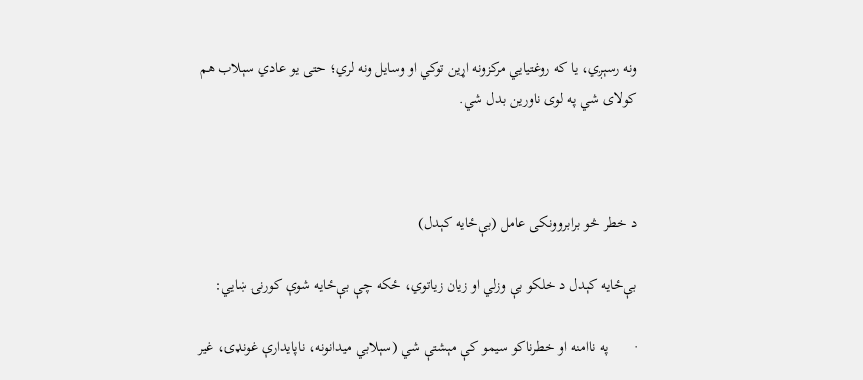ونه رسېږي، یا که روغتیايي مرکزونه اړین توکي او وسایل ونه لري؛ حتی یو عادي سېلاب هم کولای شي په لوی ناورین بدل شي.



د خطر څو برابروونکی عامل (بې‌ځایه کېدل)

بې‌ځایه کېدل د خلکو بې وزلي او زیان‌ زیاتوي، ځکه چې بې‌ځایه شوې کورنۍ ښايي:

·       په ناامنه او خطرناکو سیمو کې مېشتې شي (سېلابي میدانونه، ناپایدارې غونډۍ، غیر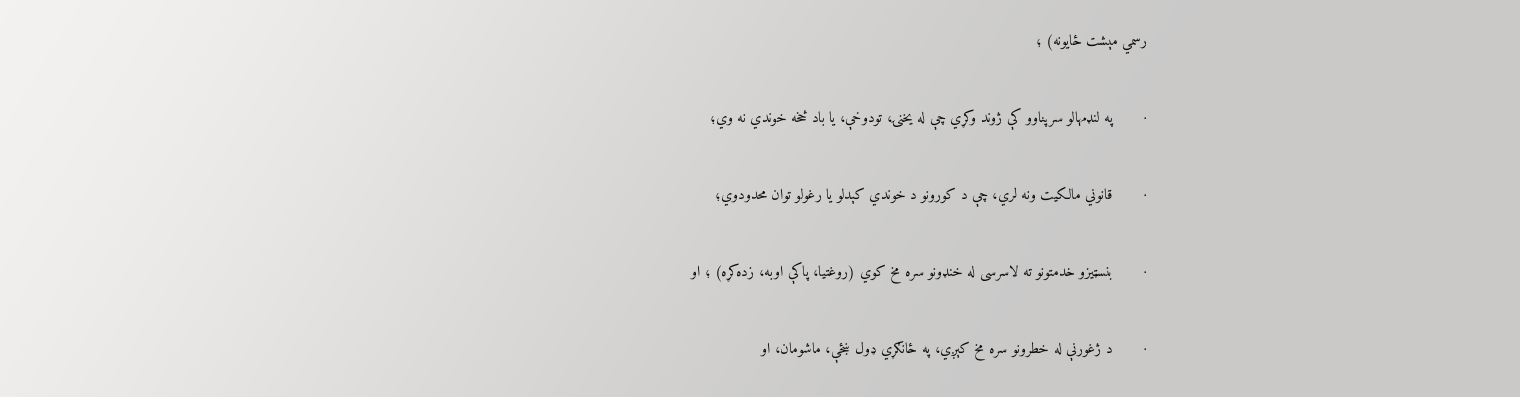رسمي مېشت ځایونه) ؛

·       په لنډمهالو سرپناوو کې ژوند وکړي چې له یخنۍ، تودوخې، یا باد څخه خوندي نه وي؛

·       قانوني مالکیت ونه لري، چې د کورونو د خوندي کېدلو یا رغولو توان محدودوي؛

·       بنسټیزو خدمتونو ته لاسرسی له خنډونو سره مخ کوي (روغتیا، پاکې اوبه، زده‌کړه) ؛ او

·       د ژغورنې له خطرونو سره مخ کېږي، په ځانګړي ډول ښځې، ماشومان، او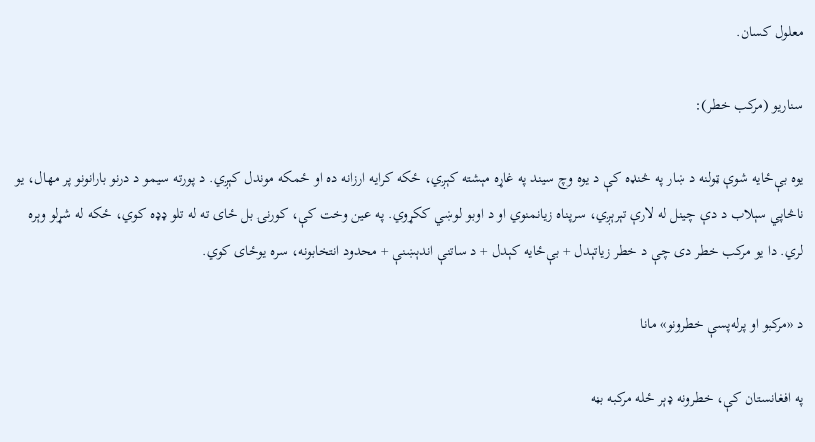معلول کسان.

سناریو (مرکب خطر):

یوه بې‌ځایه شوې ټولنه د ښار په څنډه کې د یوه وچ سیند په غاړه مېشته کېږي، ځکه کرایه ارزانه ده او ځمکه موندل کېږي. د پورته سیمو د درنو بارانونو پر مهال، یو ناڅاپي سېلاب د دې چینل له لارې تېرېږي، سرپناه زیانمنوي او د اوبو لوښي ککړوي. په عین وخت کې، کورنۍ بل ځای ته له تلو ډډه کوي، ځکه له شړلو وېره لري. دا یو مرکب خطر دی چې د خطر زیاتېدل + بې‌ځایه کېدل + د ساتنې اندېښنې + محدود انتخابونه، سره یوځای کوي.

د «مرکبو او پرله‌پسې خطرونو» مانا

په افغانستان کې، خطرونه ډېر ځله مرکبه بڼه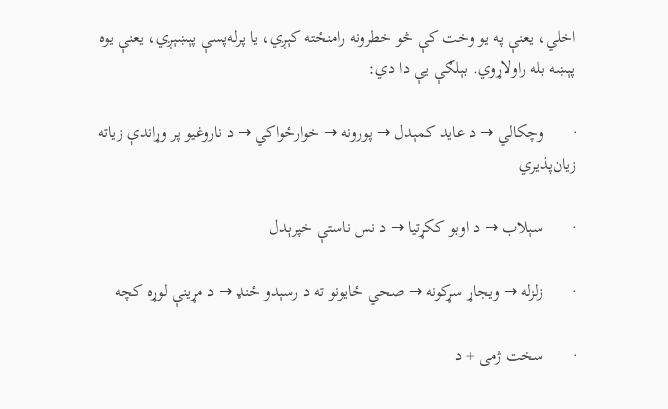اخلي، یعنې په یو وخت کې څو خطرونه رامنځته کېږي، یا پرله‌پسې پېښېږي، یعنې یوه پېښه بله راولاړوي. بېلګې یې دا دي:

·       وچکالي → د عاید کمېدل → پورونه → خوارځواکي → د ناروغیو پر وړاندې زیاته زیان‌پذیري

·       سېلاب → د اوبو ککړتیا → د نس ناستې خپرېدل

·       زلزله → ویجاړ سړکونه → صحي ځایونو ته د رسېدو ځنډ → د مړینې لوړه کچه

·       سخت ژمی + د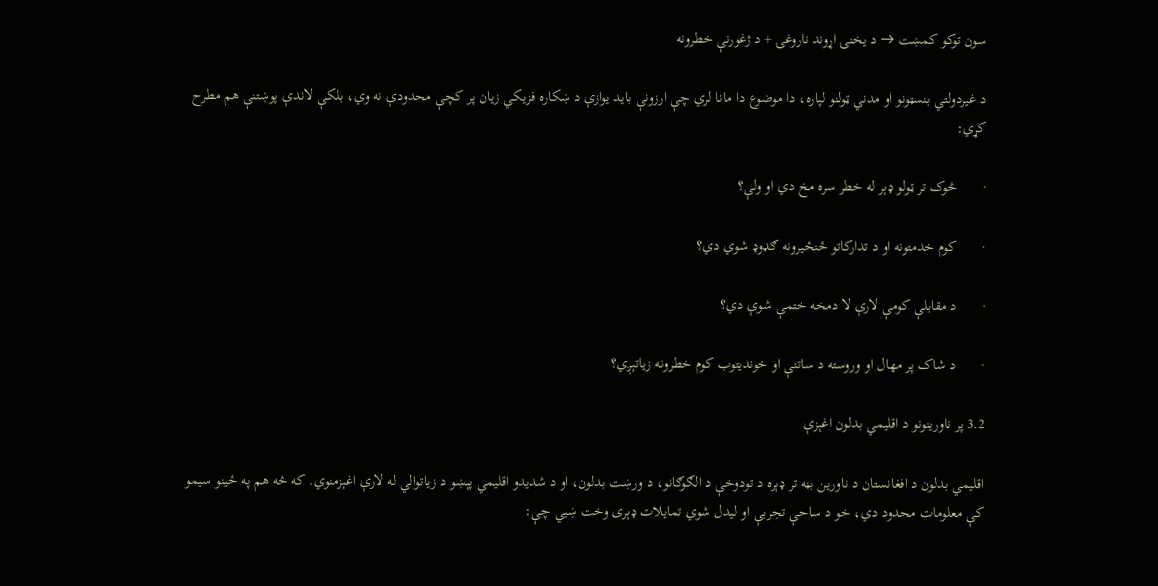سون توکو کمښت → د یخنۍ اړوند ناروغۍ + د ژغورنې خطرونه

د غیردولتي بنسټونو او مدني ټولنو لپاره، دا موضوع دا مانا لري چې ارزونې باید یوازې د ښکاره فزیکي زیان پر کچې محدودې نه وي، بلکې لاندې پوښتنې هم مطرح کړي:

·       څوک تر ټولو ډېر له خطر سره مخ دي او ولې؟

·       کوم خدمتونه او د تدارکاتو ځنځیرونه ګډوډ شوي دي؟

·       د مقابلې کومې لارې لا دمخه ختمې شوې دي؟

·       د شاک پر مهال او وروسته د ساتنې او خوندیتوب کوم خطرونه زیاتېږي؟

3.2 پر ناورینونو د اقلیمي بدلون اغېزې

اقلیمي بدلون د افغانستان د ناورین بڼه تر ډېره د تودوخې د الګوګانو، د ورښت بدلون، او د شدیدو اقلیمي پېښو د زیاتوالي له لارې اغېزمنوي. که څه هم په ځینو سیمو کې معلومات محدود دي، خو د ساحې تجربې او لیدل شوي تمایلات ډېری وخت ښيي چې: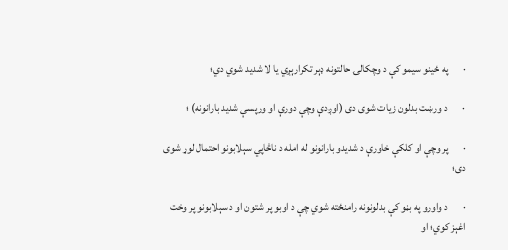·       په ځینو سیمو کې د وچکالۍ حالتونه ډېر تکرارېږي یا لا شدید شوي دي؛

·       د ورښت بدلون زیات شوی دی (اوږدې وچې دورې او ورپسې شدید بارانونه) ؛

·       پر وچې او کلکې خاورې د شدیدو بارانونو له امله د ناڅاپي سېلابونو احتمال لوړ شوی دی؛

·       د واورو په بڼو کې بدلونونه رامنځته شوي چې د اوبو پر شتون او د سېلابونو پر وخت اغېز کوي؛ او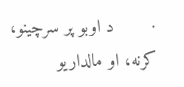·       د اوبو پر سرچینو، کرنه، او مالداریو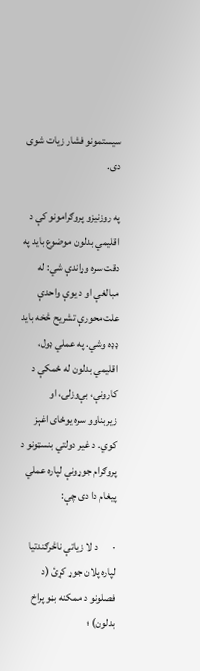سیستمونو فشار زیات شوی دی.

په روزنیزو پروګرامونو کې د اقلیمي بدلون موضوع باید په دقت سره وړاندې شي: له مبالغې او د یوې واحدې علت‌محورې تشریح څخه باید ډډه وشي. په عملي ډول، اقلیمي بدلون له ځمکې د کارونې، بې‌وزلۍ، او زیربناوو سره یوځای اغېز کوي. د غیر دولتي بنسټونو د پروګرام جوړونې لپاره عملي پیغام دا دی چې:

·       د لا زیاتې ناڅرګندتیا لپاره پلان جوړ کړئ (د فصلونو د ممکنه بڼو پراخ بدلون) ؛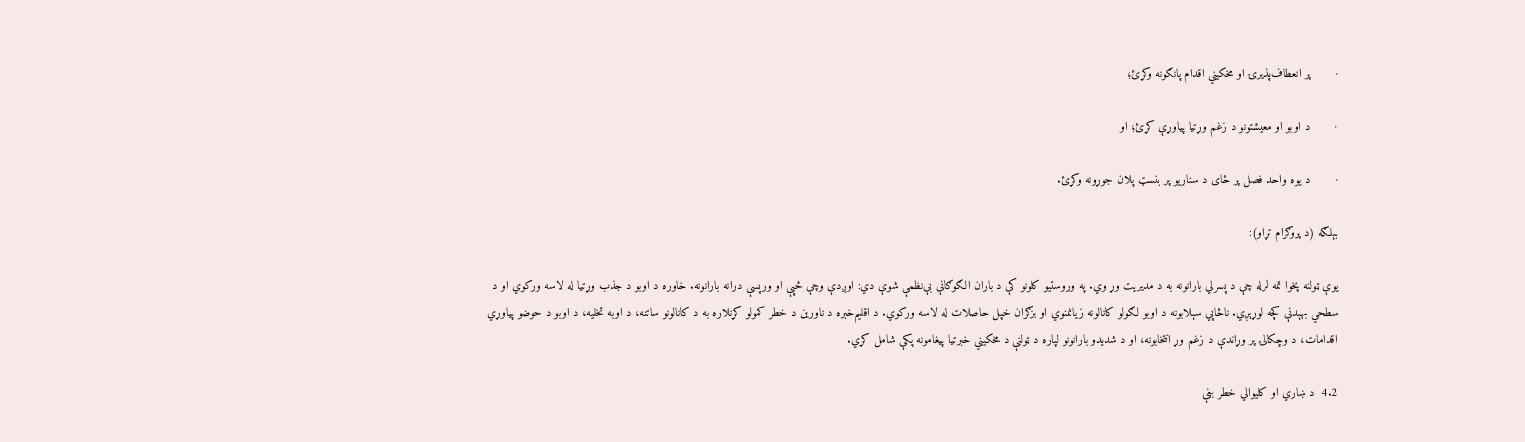·       پر انعطاف‌پذیرۍ او مخکیني اقدام پانګونه وکړئ؛

·       د اوبو او معیشتونو د زغم وړتیا پیاوړې کړئ؛ او

·       د یوه واحد فصل پر ځای د سناریو پر بنسټ پلان جوړونه وکړئ.

بېلګه (د پروګرام تړاو):

یوې ټولنه پخوا تمه لرله چې د پسرلي بارانونه به د مدیریت وړ وي. په وروستیو کلونو کې د باران الګوګانې بې‌نظمې شوې دي: اوږدې وچې څپې او ورپسې درانه بارانونه. خاوره د اوبو د جذب وړتیا له لاسه ورکوي او د سطحي بهېدنې کچه لوړېږي. ناڅاپي سېلابونه د اوبو لګولو کانالونه زیانمنوي او بزګران خپل حاصلات له لاسه ورکوي. د اقلیم‌خبره د ناورین د خطر کمولو کړنلاره به د کانالونو ساتنه، د اوبه‌ تخلیه، د اوبو د حوضو پیاوړي اقدامات، د وچکالۍ پر وړاندې د زغم وړ انتخابونه، او د شدیدو بارانونو لپاره د ټولنې د مخکیني خبرتیا پیغامونه پکې شامل کړي.

4.2  د ښاري او کلیوالي خطر بڼې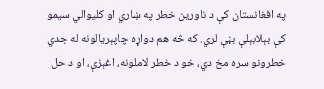په افغانستان کې د ناورین خطر په ښاري او کلیوالي سیمو کې بېلابېلې بڼې لري. که څه هم دواړه چاپېریالونه له جدي خطرونو سره مخ دي، خو د خطر لاملونه، اغېزې، او د حل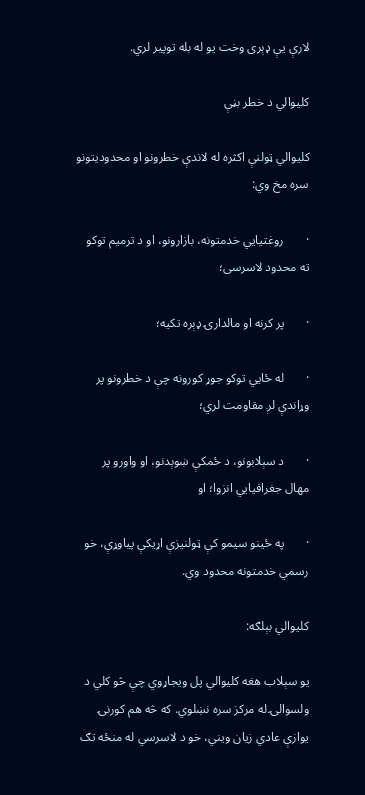لارې یې ډېری وخت یو له بله توپیر لري.

کلیوالي د خطر بڼې

کلیوالي ټولنې اکثره له لاندې خطرونو او محدودیتونو سره مخ وي:

·       روغتیایي خدمتونه، بازارونو، او د ترمیم توکو ته محدود لاسرسی؛

·       پر کرنه او مالدارۍ ډېره تکیه؛

·       له ځایي توکو جوړ کورونه چې د خطرونو پر وړاندې لږ مقاومت لري؛

·       د سېلابونو، د ځمکې ښوېدنو، او واورو پر مهال جغرافیایي انزوا؛ او

·       په ځینو سیمو کې ټولنیزې اړیکې پیاوړې، خو رسمي خدمتونه محدود وي.

کلیوالي بېلګه:

یو سېلاب هغه کلیوالي پل ویجاړوي چې څو کلي د ولسوالۍ له مرکز سره نښلوي. که څه هم کورنۍ یوازې عادي زیان ویني، خو د لاسرسي له منځه تګ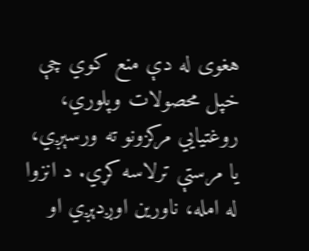هغوی له دې منع کوي چې خپل محصولات وپلوري، روغتیایي مرکزونو ته ورسېږي، یا مرستې ترلاسه کړي. د انزوا له امله، ناورین اوږدېږي او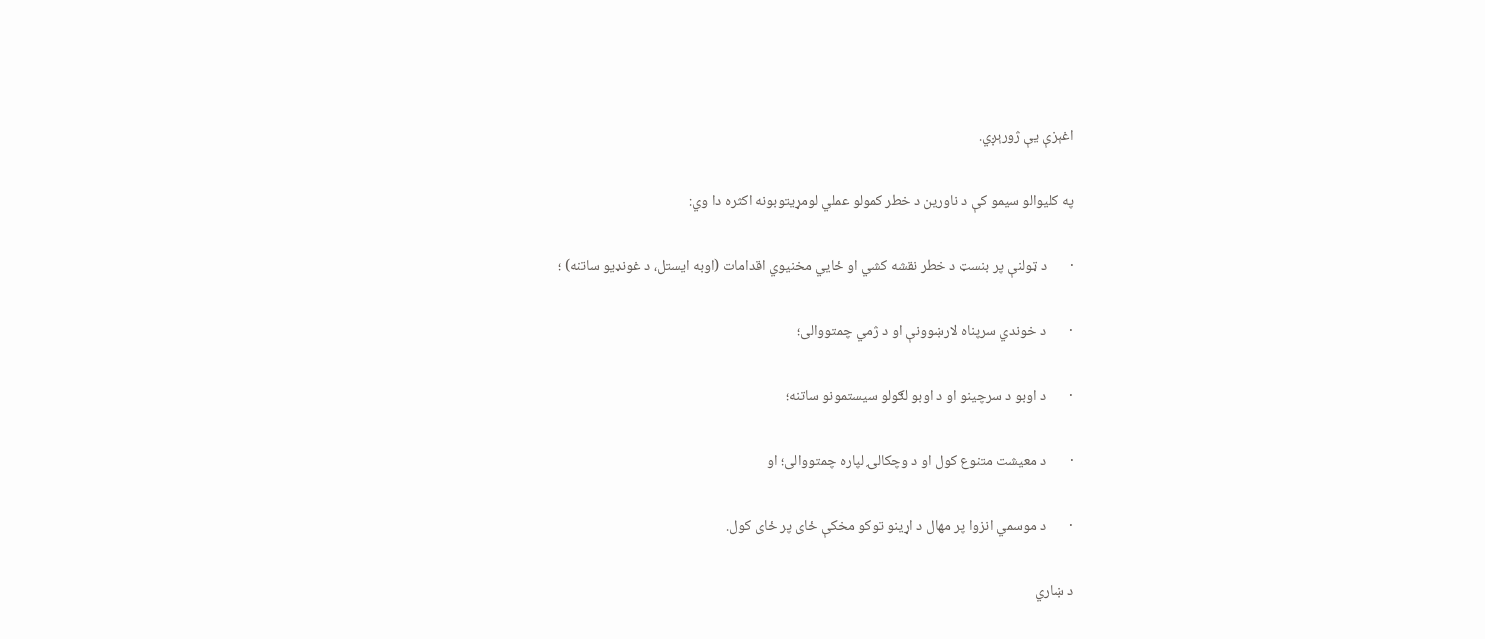اغېزې یې ژورېږي.

په کلیوالو سیمو کې د ناورین د خطر کمولو عملي لومړیتوبونه اکثره دا وي:

·       د ټولنې پر بنسټ د خطر نقشه‌ کشي او ځایي مخنیوي اقدامات (اوبه ایستل، د غونډیو ساتنه) ؛

·       د خوندي سرپناه لارښوونې او د ژمي چمتووالی؛

·       د اوبو د سرچینو او د اوبو لګولو سیستمونو ساتنه؛

·       د معیشت متنوع کول او د وچکالۍ لپاره چمتووالی؛ او

·       د موسمي انزوا پر مهال د اړینو توکو مخکې ځای پر ځای کول.

د ښاري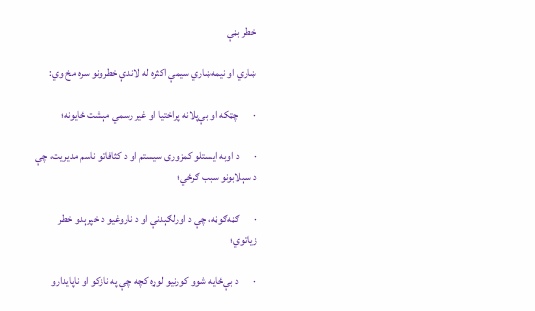خطر بڼې

ښاري او نیمه‌ښاري سیمې اکثره له لاندې خطرونو سره مخ وي:

·       چټکه او بې‌پلانه پراختیا او غیر رسمي مېشت ځایونه؛

·       د اوبه‌ ایستلو کمزوری سیستم او د کثافاتو ناسم مدیریت، چې د سېلابونو سبب ګرځي؛

·       ګڼه‌ګوڼه، چې د اورلګېدنې او د ناروغیو د خپرېدو خطر زیاتوي؛

·       د بې‌ځایه شوو کورنیو لوړه کچه چې په نازکو او ناپایدارو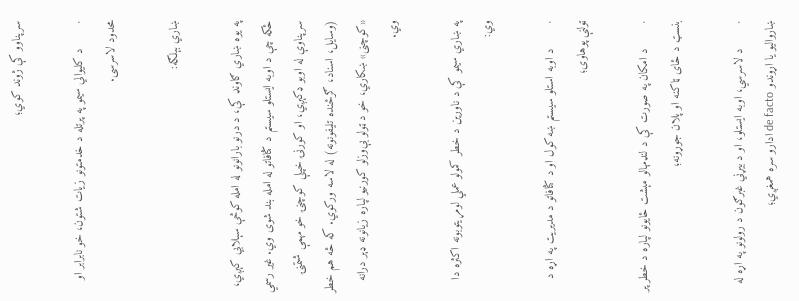سرپناوو کې ژوند کوي؛

·       د کلیوالي سیمو په پرتله د خدمتونو زیات شتون، خو نابرابر او محدود لاسرسی.

ښاري بېلګه:

په یوه ښاري ګاونډ کې، د درنو بارانونو له امله کوڅې سېلابي کېږي، ځکه چې د اوبه‌ ایستلو سیستم د کثافاتو له امله بند شوی وي. غیر رسمي سرپناوې له اوبو ډکېږي، او کورنۍ خپلې کوچنۍ خو مهمې شتمنۍ (وسایل، اسناد، ګرځنده تلیفونونه) له لاسه ورکوي. که څه هم خطر «کوچنی» ښکاري، خو د ټولو بې‌وزلو کورنیو لپاره زیانونه ډېر درانه وي.

په ښاري سیمو کې د ناورین د خطر کمولو عملي لومړیتوبونه اکثره دا وي:

·       د اوبه‌ استلو سیستم ښه کول او د کثافاتو د مدیریت په اړه د ټولنې پوهاوی؛

·       د امکان په صورت کې د لنډمهالو مېشت ځایونو لپاره د خطر پر بنسټ د ځای ټاکنه او پلان جوړونه؛

·       د لاسرسي، اوبه ایستلو، او د بیړني غبرګون د رولونو په اړه له ښاروالیو یا اړوندو de facto ادارو سره همغږي؛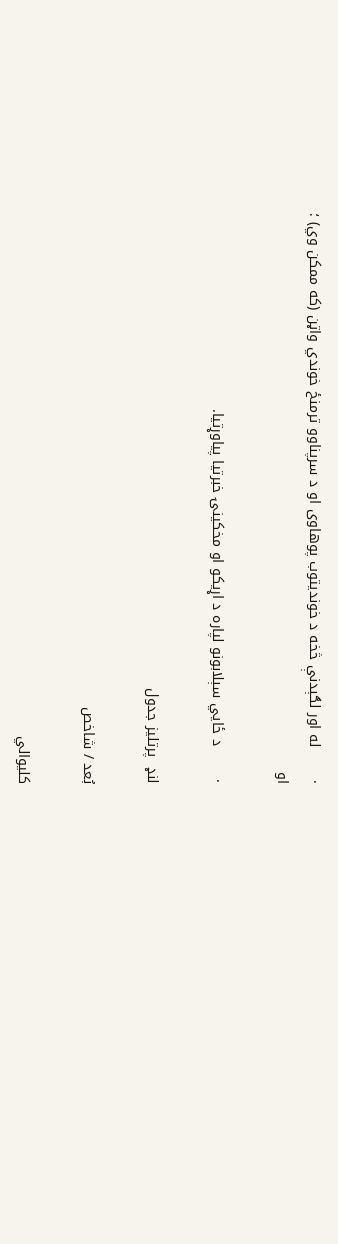·       له اور لګېدنې څخه د خوندیتوب پوهاوی او د سرپناوو ترمنځ خوندي واټن (که ممکن وي) ؛ او

·       د ځایي سېلابونو لپاره د اړیکو او مخکینۍ خبرتیا پیاوړتیا.

لنډ  پرتلیز جدول

بُعد / شاخص

کلیوالي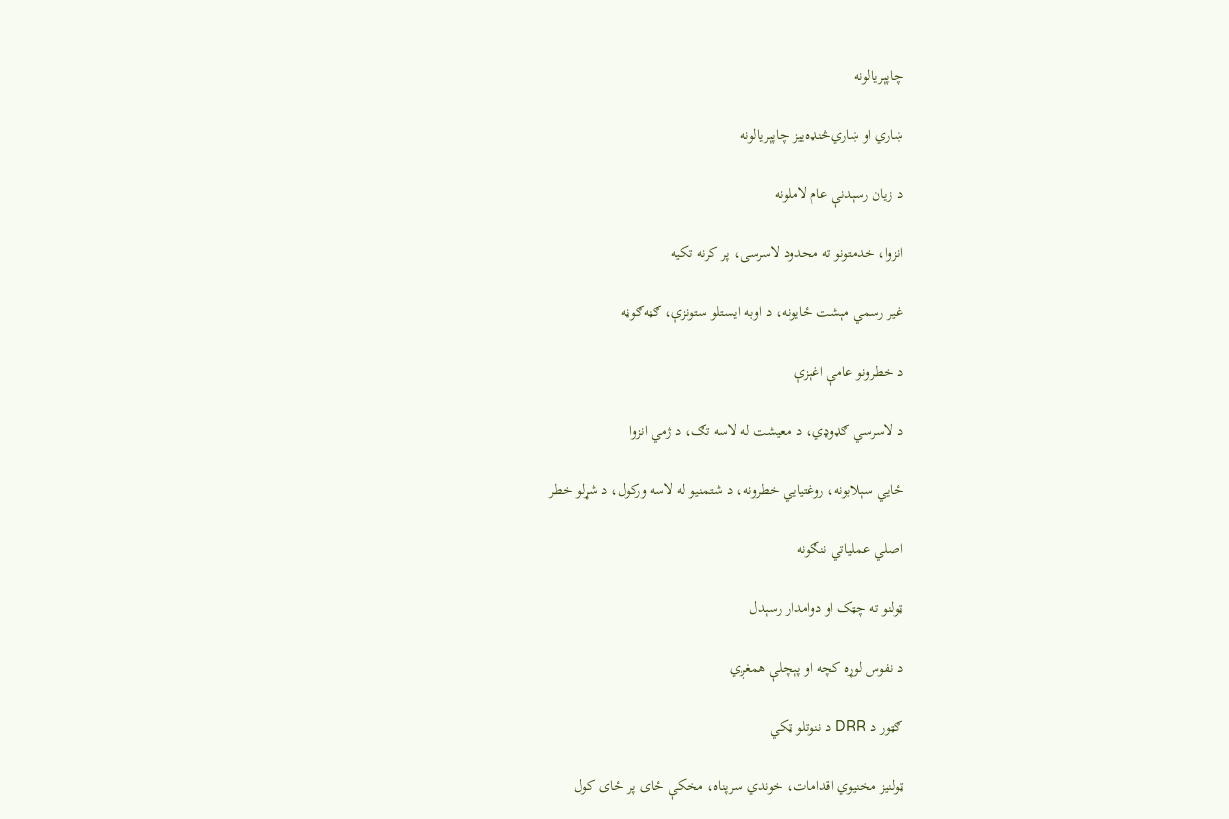چاپېریالونه

ښاري او ښاري‌څنډه‌ییز چاپېریالونه

د زیان‌ رسېدنې عام لاملونه

انزوا، خدمتونو ته محدود لاسرسی، پر کرنه تکیه

غیر رسمي مېشت ځایونه، د اوبه‌ ایستلو ستونزې، ګڼه‌ګوڼه

د خطرونو عامې اغېزې

د لاسرسي ګډوډي، د معیشت له لاسه تګ، د ژمي انزوا

ځایي سېلابونه، روغتیایي خطرونه، د شتمنیو له لاسه ورکول، د شړلو خطر

اصلي عملیاتي ننګونه

ټولنو ته چټک او دوامدار رسېدل

د نفوس لوړه کچه او پېچلې همغږي

ګټور د DRR د ننوتلو ټکي

ټولنیز مخنیوي اقدامات، خوندي سرپناه، مخکې ځای پر ځای کول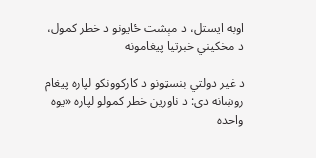اوبه ایستل، د مېشت ځایونو د خطر کمول، د مخکیني خبرتیا پیغامونه

د غیر دولتي بنسټونو د کارکوونکو لپاره پیغام روښانه دی: د ناورین خطر کمولو لپاره «یوه واحده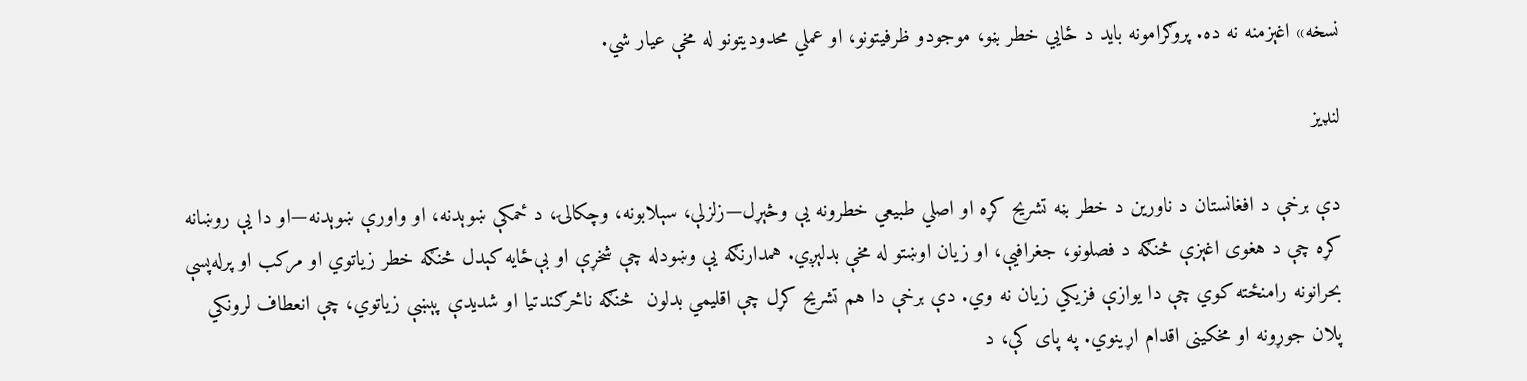نسخه» اغېزمنه نه ده. پروګرامونه باید د ځایي خطر بڼو، موجودو ظرفیتونو، او عملي محدودیتونو له مخې عیار شي.

لنډیز

دې برخې د افغانستان د ناورین د خطر بڼه تشریح کړه او اصلي طبیعي خطرونه یې وڅېړل—زلزلې، سېلابونه، وچکالۍ، د ځمکې ښوېدنه، او واورې ښوېدنه—او دا یې روښانه کړه چې د هغوی اغېزې څنګه د فصلونو، جغرافیې، او زیان‌ اوښتو له مخې بدلېږي. همدارنګه یې وښودله چې شخړې او بې‌ځایه کېدل څنګه خطر زیاتوي او مرکب او پرله‌پسې بحرانونه رامنځته کوي چې دا یوازې فزیکي زیان نه وي. دې برخې دا هم تشریح کړل چې اقلیمي بدلون  څنګه ناڅرګندتیا او شدیدې پېښې زیاتوي، چې انعطاف‌ لرونکي پلان جوړونه او مخکینی اقدام اړینوي. په پای کې، د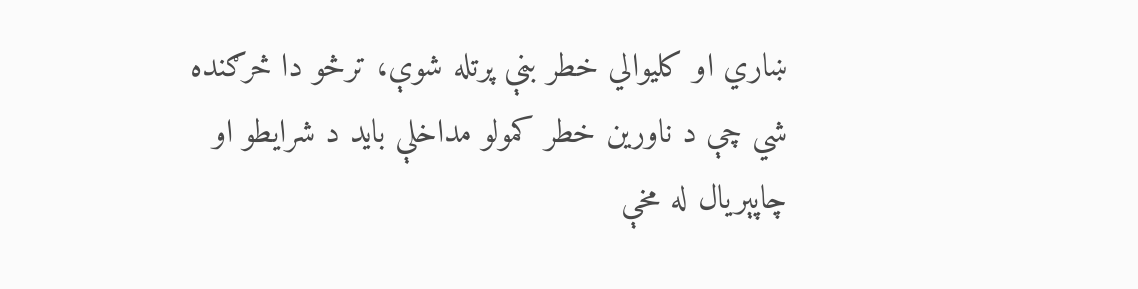ښاري او کلیوالي خطر بڼې پرتله شوې، ترڅو دا څرګنده شي چې د ناورین خطر کمولو مداخلې باید د شرایطو او چاپېریال له مخې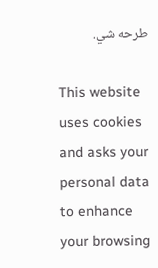طرحه شي.

This website uses cookies and asks your personal data to enhance your browsing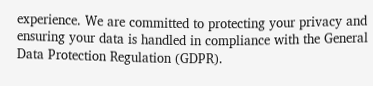experience. We are committed to protecting your privacy and ensuring your data is handled in compliance with the General Data Protection Regulation (GDPR).